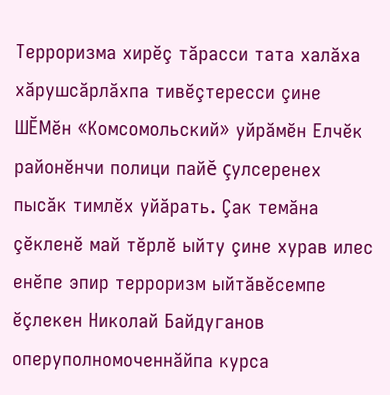Терроризма хирĕç тăрасси тата халăха хăрушсăрлăхпа тивĕçтересси çине ШĔМĕн «Комсомольский» уйрăмĕн Елчĕк районĕнчи полици пайĕ çулсеренех пысăк тимлĕх уйăрать. Çак темăна çĕкленĕ май тĕрлĕ ыйту çине хурав илес енĕпе эпир терроризм ыйтăвĕсемпе ĕçлекен Николай Байдуганов оперуполномоченнăйпа курса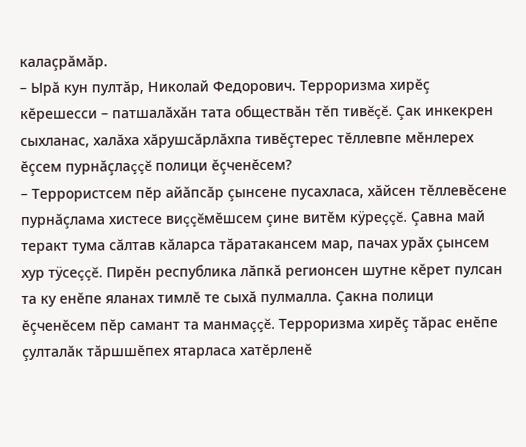калаçрăмăр.
– Ырă кун пултăр, Николай Федорович. Терроризма хирĕç кĕрешесси – патшалăхăн тата обществăн тĕп тивĕçĕ. Çак инкекрен сыхланас, халăха хăрушсăрлăхпа тивĕçтерес тĕллевпе мĕнлерех ĕçсем пурнăçлаççĕ полици ĕçченĕсем?
– Террористсем пĕр айăпсăр çынсене пусахласа, хăйсен тĕллевĕсене пурнăçлама хистесе виççĕмĕшсем çине витĕм кÿреççĕ. Çавна май теракт тума сăлтав кăларса тăратакансем мар, пачах урăх çынсем хур тÿсеççĕ. Пирĕн республика лăпкă регионсен шутне кĕрет пулсан та ку енĕпе яланах тимлĕ те сыхă пулмалла. Çакна полици ĕçченĕсем пĕр самант та манмаççĕ. Терроризма хирĕç тăрас енĕпе çулталăк тăршшĕпех ятарласа хатĕрленĕ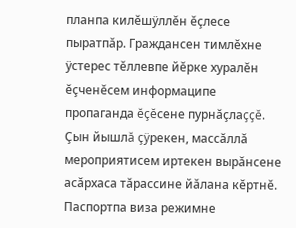планпа килĕшÿллĕн ĕçлесе пыратпăр. Граждансен тимлĕхне ÿстерес тĕллевпе йĕрке хуралĕн ĕçченĕсем информаципе пропаганда ĕçĕсене пурнăçлаççĕ. Çын йышлă çÿрекен, массăллă мероприятисем иртекен вырăнсене асăрхаса тăрассине йăлана кĕртнĕ. Паспортпа виза режимне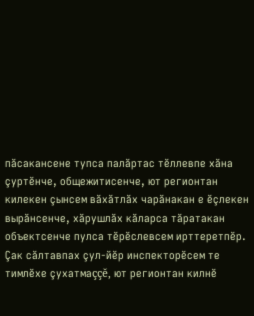пăсакансене тупса палăртас тĕллевпе хăна çуртĕнче, общежитисенче, ют регионтан килекен çынсем вăхăтлăх чарăнакан е ĕçлекен вырăнсенче, хăрушлăх кăларса тăратакан объектсенче пулса тĕрĕслевсем ирттеретпĕр. Çак сăлтавпах çул-йĕр инспекторĕсем те тимлĕхе çухатмаççĕ, ют регионтан килнĕ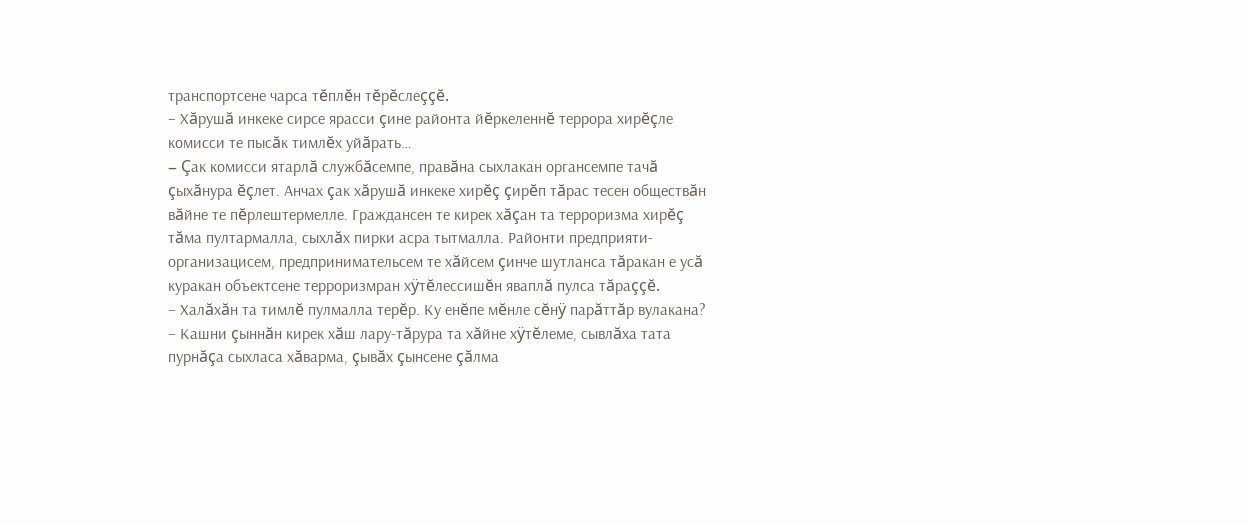транспортсене чарса тĕплĕн тĕрĕслеççĕ.
– Хăрушă инкеке сирсе ярасси çине районта йĕркеленнĕ террора хирĕçле комисси те пысăк тимлĕх уйăрать…
– Çак комисси ятарлă службăсемпе, правăна сыхлакан органсемпе тачă çыхăнура ĕçлет. Анчах çак хăрушă инкеке хирĕç çирĕп тăрас тесен обществăн вăйне те пĕрлештермелле. Граждансен те кирек хăçан та терроризма хирĕç тăма пултармалла, сыхлăх пирки асра тытмалла. Районти предприяти-организацисем, предпринимательсем те хăйсем çинче шутланса тăракан е усă куракан объектсене терроризмран хÿтĕлессишĕн яваплă пулса тăраççĕ.
– Халăхăн та тимлĕ пулмалла терĕр. Ку енĕпе мĕнле сĕнÿ парăттăр вулакана?
– Кашни çыннăн кирек хăш лару-тăрура та хăйне хÿтĕлеме, сывлăха тата пурнăçа сыхласа хăварма, çывăх çынсене çăлма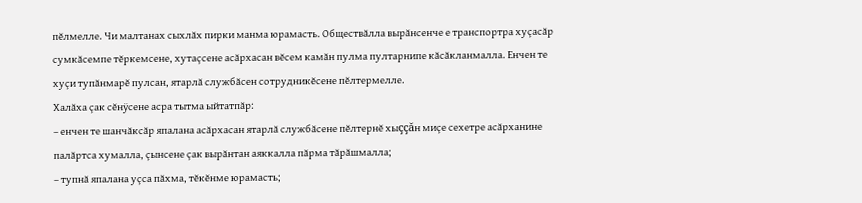пĕлмелле. Чи малтанах сыхлăх пирки манма юрамасть. Обществăлла вырăнсенче е транспортра хуçасăр сумкăсемпе тĕркемсене, хутаçсене асăрхасан вĕсем камăн пулма пултарнипе кăсăкланмалла. Енчен те хуçи тупăнмарĕ пулсан, ятарлă службăсен сотрудникĕсене пĕлтермелле.
Халăха çак сĕнÿсене асра тытма ыйтатпăр:
– енчен те шанчăксăр япалана асăрхасан ятарлă службăсене пĕлтернĕ хыççăн миçе сехетре асăрханине палăртса хумалла, çынсене çак вырăнтан аяккалла пăрма тăрăшмалла;
– тупнă япалана уçса пăхма, тĕкĕнме юрамасть;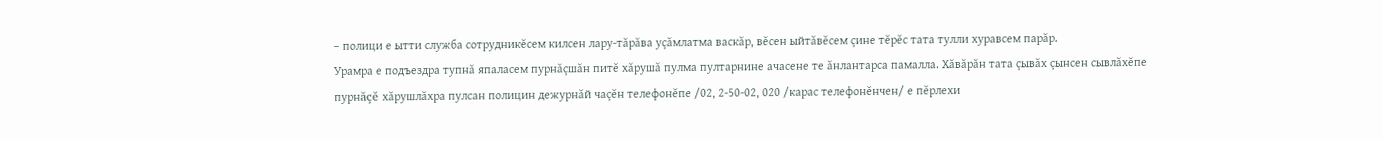– полици е ытти служба сотрудникĕсем килсен лару-тăрăва уçăмлатма васкăр, вĕсен ыйтăвĕсем çине тĕрĕс тата тулли хуравсем парăр.
Урамра е подъездра тупнă япаласем пурнăçшăн питĕ хăрушă пулма пултарнине ачасене те ăнлантарса памалла. Хăвăрăн тата çывăх çынсен сывлăхĕпе пурнăçĕ хăрушлăхра пулсан полицин дежурнăй чаçĕн телефонĕпе /02, 2-50-02, 020 /карас телефонĕнчен/ е пĕрлехи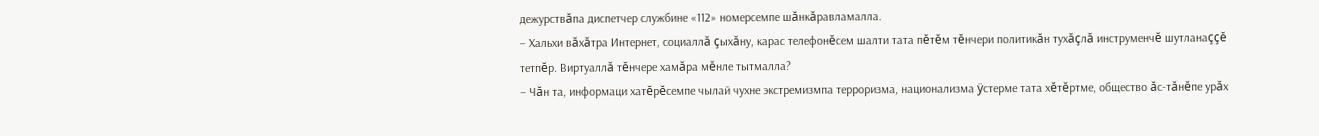дежурствăпа диспетчер службине «112» номерсемпе шăнкăравламалла.
– Хальхи вăхăтра Интернет, социаллă çыхăну, карас телефонĕсем шалти тата пĕтĕм тĕнчери политикăн тухăçлă инструменчĕ шутланаççĕ тетпĕр. Виртуаллă тĕнчере хамăра мĕнле тытмалла?
– Чăн та, информаци хатĕрĕсемпе чылай чухне экстремизмпа терроризма, национализма ÿстерме тата хĕтĕртме, общество ăс-тăнĕпе урăх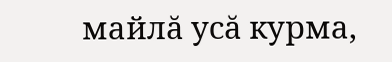майлă усă курма,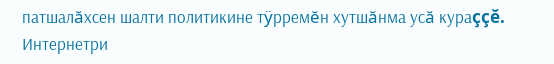патшалăхсен шалти политикине тÿрремĕн хутшăнма усă кураççĕ. Интернетри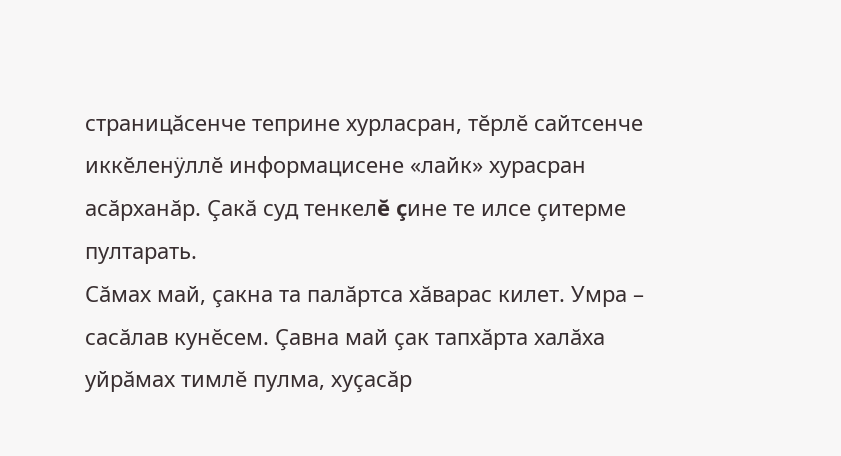страницăсенче теприне хурласран, тĕрлĕ сайтсенче иккĕленÿллĕ информацисене «лайк» хурасран асăрханăр. Çакă суд тенкелĕ çине те илсе çитерме пултарать.
Сăмах май, çакна та палăртса хăварас килет. Умра – сасăлав кунĕсем. Çавна май çак тапхăрта халăха уйрăмах тимлĕ пулма, хуçасăр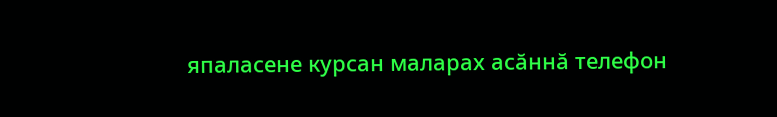япаласене курсан маларах асăннă телефон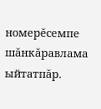номерĕсемпе шăнкăравлама ыйтатпăр.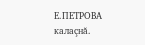Е.ПЕТРОВА калаçнă.